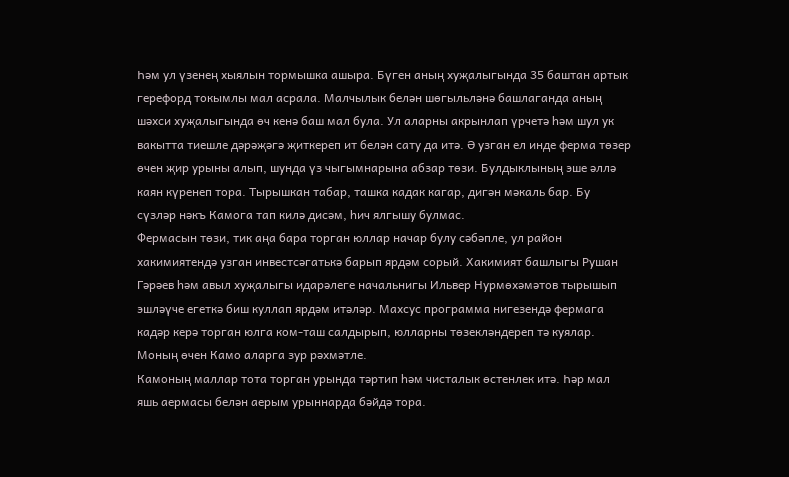Һәм ул үзенең хыялын тормышка ашыра. Бүген аның хуҗалыгында 35 баштан артык герефорд токымлы мал асрала. Малчылык белән шөгыльләнә башлаганда аның шәхси хуҗалыгында өч кенә баш мал була. Ул аларны акрынлап үрчетә һәм шул ук вакытта тиешле дәрәҗәгә җиткереп ит белән сату да итә. Ә узган ел инде ферма төзер өчен җир урыны алып, шунда үз чыгымнарына абзар төзи. Булдыклының эше әллә каян күренеп тора. Тырышкан табар, ташка кадак кагар, дигән мәкаль бар. Бу сүзләр нәкъ Камога тап килә дисәм, һич ялгышу булмас.
Фермасын төзи, тик аңа бара торган юллар начар булу сәбәпле, ул район хакимиятендә узган инвестсәгатькә барып ярдәм сорый. Хакимият башлыгы Рушан Гәрәев һәм авыл хуҗалыгы идарәлеге начальнигы Ильвер Нурмөхәмәтов тырышып эшләүче егеткә биш куллап ярдәм итәләр. Махсус программа нигезендә фермага кадәр керә торган юлга ком-таш салдырып, юлларны төзекләндереп тә куялар. Моның өчен Камо аларга зур рәхмәтле.
Камоның маллар тота торган урында тәртип һәм чисталык өстенлек итә. Һәр мал яшь аермасы белән аерым урыннарда бәйдә тора.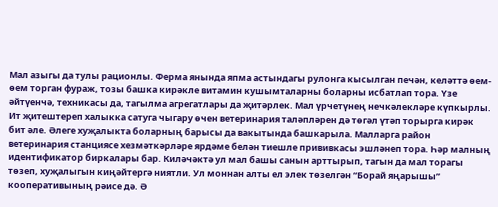Мал азыгы да тулы рационлы. Ферма янында япма астындагы рулонга кысылган печән, келәттә өем-өем торган фураж, тозы башка кирәкле витамин кушымталарны боларны исбатлап тора. Үзе әйтүенчә, техникасы да, тагылма агрегатлары да җитәрлек. Мал үрчетүнең нечкәлекләре күпкырлы. Ит җитештереп халыкка сатуга чыгару өчен ветеринария таләпләрен дә төгәл үтәп торырга кирәк бит әле. Әлеге хуҗалыкта боларның барысы да вакытында башкарыла. Малларга район ветеринария станциясе хезмәткәрләре ярдәме белән тиешле прививкасы эшләнеп тора. Һәр малның идентификатор биркалары бар. Киләчәктә ул мал башы санын арттырып, тагын да мал торагы төзеп, хуҗалыгын киңәйтергә ниятли. Ул моннан алты ел элек төзелгән “Борай яңарышы” кооперативының рәисе дә. Ә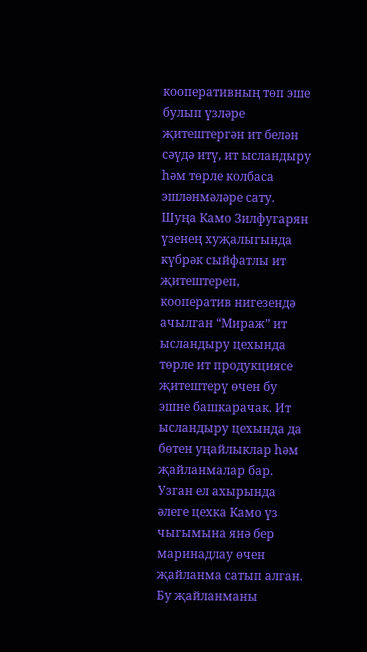кооперативның төп эше булып үзләре җитештергән ит белән сәүдә итү, ит ысландыру һәм төрле колбаса эшләнмәләре сату. Шуңа Камо Зилфугарян үзенең хуҗалыгында күбрәк сыйфатлы ит җитештереп, кооператив нигезендә ачылган “Мираж” ит ысландыру цехында төрле ит продукциясе җитештерү өчен бу эшне башкарачак. Ит ысландыру цехында да бөтен уңайлыклар һәм җайланмалар бар. Узган ел ахырында әлеге цехка Камо үз чыгымына янә бер маринадлау өчен җайланма сатып алган. Бу җайланманы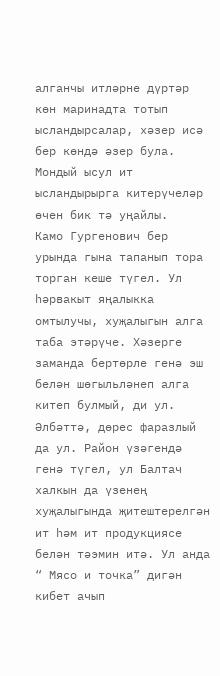алганчы итләрне дүртәр көн маринадта тотып ысландырсалар, хәзер исә бер көндә әзер була. Мондый ысул ит ысландырырга китерүчеләр өчен бик тә уңайлы.
Камо Гургенович бер урында гына тапанып тора торган кеше түгел. Ул һәрвакыт яңалыкка омтылучы, хуҗалыгын алга таба этәрүче. Хәзерге заманда бертөрле генә эш белән шөгыльләнеп алга китеп булмый, ди ул. Әлбәттә, дөрес фаразлый да ул. Район үзәгендә генә түгел, ул Балтач халкын да үзенең хуҗалыгында җитештерелгән ит һәм ит продукциясе белән тәэмин итә. Ул анда “ Мясо и точка” дигән кибет ачып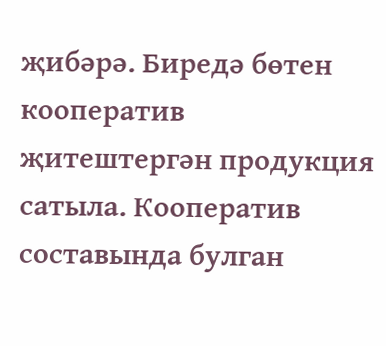җибәрә. Биредә бөтен кооператив җитештергән продукция сатыла. Кооператив составында булган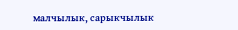малчылык, сарыкчылык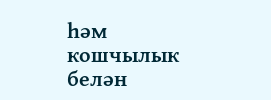һәм кошчылык белән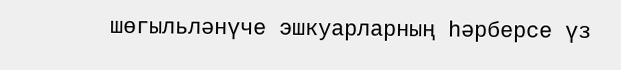шөгыльләнүче эшкуарларның һәрберсе үз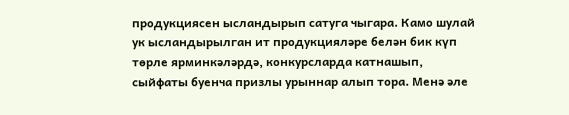продукциясен ысландырып сатуга чыгара. Камо шулай ук ысландырылган ит продукцияләре белән бик күп төрле ярминкәләрдә, конкурсларда катнашып, сыйфаты буенча призлы урыннар алып тора. Менә әле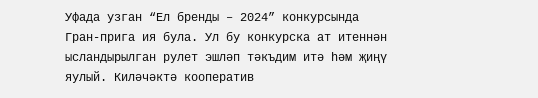Уфада узган “Ел бренды – 2024” конкурсында Гран-прига ия була. Ул бу конкурска ат итеннән ысландырылган рулет эшләп тәкъдим итә һәм җиңү яулый. Киләчәктә кооператив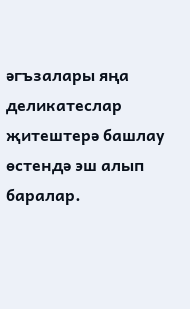әгъзалары яңа деликатеслар җитештерә башлау өстендә эш алып баралар.